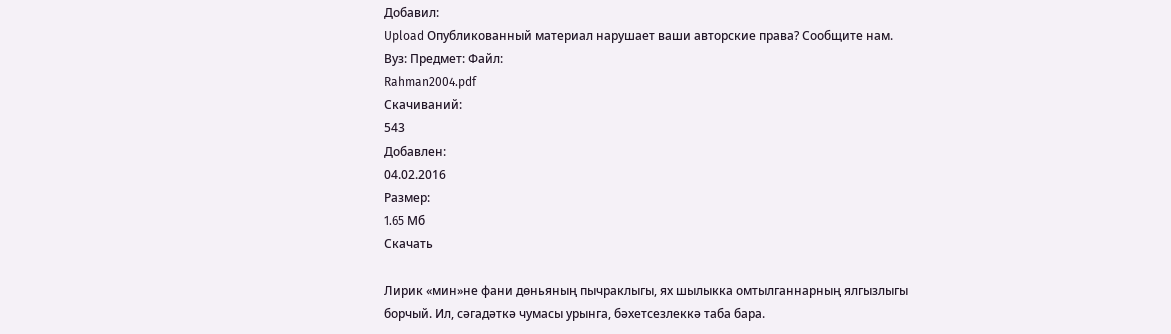Добавил:
Upload Опубликованный материал нарушает ваши авторские права? Сообщите нам.
Вуз: Предмет: Файл:
Rahman2004.pdf
Скачиваний:
543
Добавлен:
04.02.2016
Размер:
1.65 Mб
Скачать

Лирик «мин»не фани дөньяның пычраклыгы, ях шылыкка омтылганнарның ялгызлыгы борчый. Ил, сәгадәткә чумасы урынга, бәхетсезлеккә таба бара.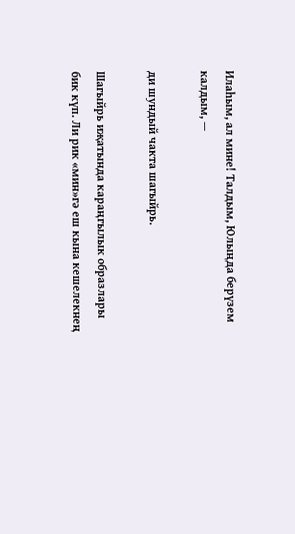Илаһым, ал мине! Талдым, Юлыңда берүзем калдым, —

ди шундый чакта шагыйрь.

Шагыйрь иҗатында караңгылык образлары бик күп. Ли рик «мин»гә еш кына кешелекнең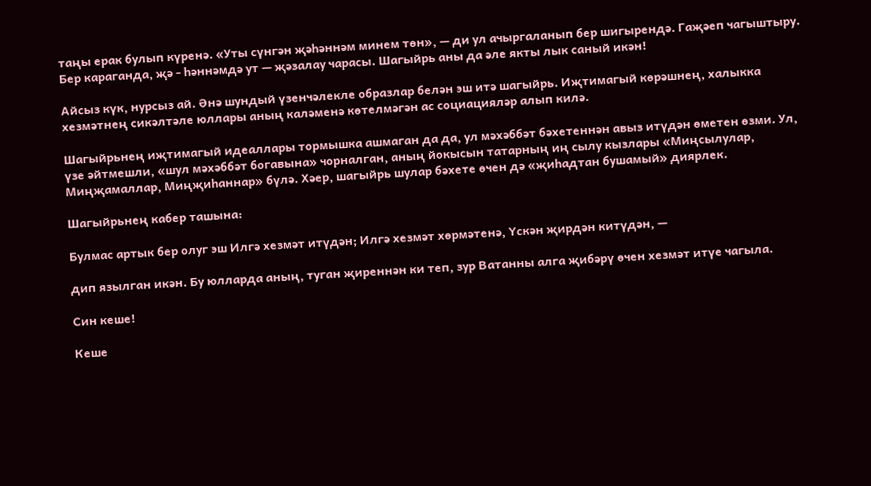таңы ерак булып күренә. «Уты сүнгән җәһәннәм минем төн», — ди ул ачыргаланып бер шигырендә. Гаҗәеп чагыштыру. Бер караганда, җә - һәннәмдә ут — җәзалау чарасы. Шагыйрь аны да әле якты лык саный икән!

Айсыз күк, нурсыз ай. Әнә шундый үзенчәлекле образлар белән эш итә шагыйрь. Иҗтимагый көрәшнең, халыкка хезмәтнең сикәлтәле юллары аның каләменә көтелмәгән ас социацияләр алып килә.

Шагыйрьнең иҗтимагый идеаллары тормышка ашмаган да да, ул мәхәббәт бәхетеннән авыз итүдән өметен өзми. Ул, үзе әйтмешли, «шул мәхәббәт богавына» чорналган, аның йокысын татарның иң сылу кызлары «Миңсылулар, Миңҗамаллар, Миңҗиһаннар» бүлә. Хәер, шагыйрь шулар бәхете өчен дә «җиһадтан бушамый» диярлек.

Шагыйрьнең кабер ташына:

Булмас артык бер олуг эш Илгә хезмәт итүдән; Илгә хезмәт хөрмәтенә, Үскән җирдән китүдән, —

дип язылган икән. Бу юлларда аның, туган җиреннән ки теп, зур Ватанны алга җибәрү өчен хезмәт итүе чагыла.

Син кеше!

Кеше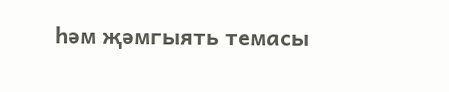һәм җәмгыять темасы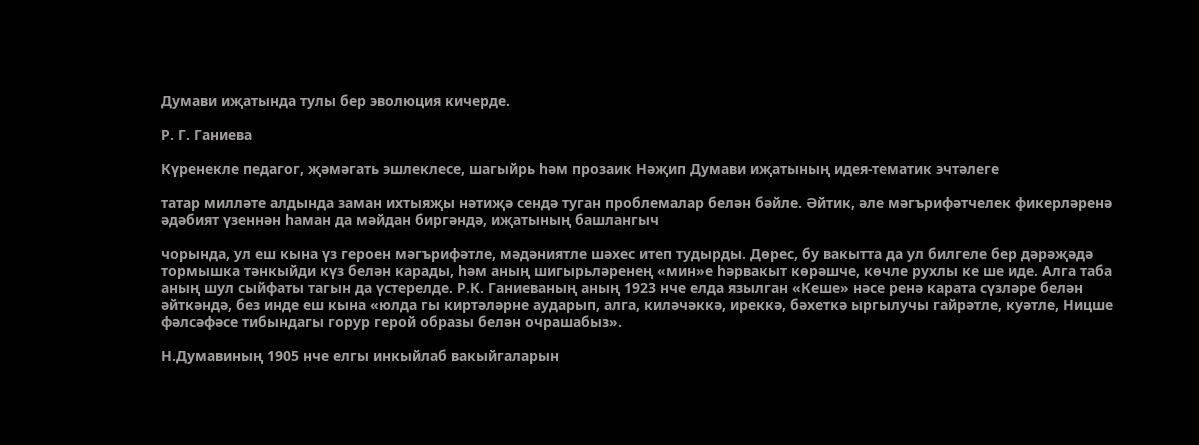Думави иҗатында тулы бер эволюция кичерде.

Р. Г. Ганиева

Күренекле педагог, җәмәгать эшлеклесе, шагыйрь һәм прозаик Нәҗип Думави иҗатының идея-тематик эчтәлеге

татар милләте алдында заман ихтыяҗы нәтиҗә сендә туган проблемалар белән бәйле. Әйтик, әле мәгърифәтчелек фикерләренә әдәбият үзеннән һаман да мәйдан биргәндә, иҗатының башлангыч

чорында, ул еш кына үз героен мәгърифәтле, мәдәниятле шәхес итеп тудырды. Дөрес, бу вакытта да ул билгеле бер дәрәҗәдә тормышка тәнкыйди күз белән карады, һәм аның шигырьләренең «мин»е һәрвакыт көрәшче, көчле рухлы ке ше иде. Алга таба аның шул сыйфаты тагын да үстерелде. Р.К. Ганиеваның аның 1923 нче елда язылган «Кеше» нәсе ренә карата сүзләре белән әйткәндә, без инде еш кына «юлда гы киртәләрне аударып, алга, киләчәккә, иреккә, бәхеткә ыргылучы гайрәтле, куәтле, Ницше фәлсәфәсе тибындагы горур герой образы белән очрашабыз».

Н.Думавиның 1905 нче елгы инкыйлаб вакыйгаларын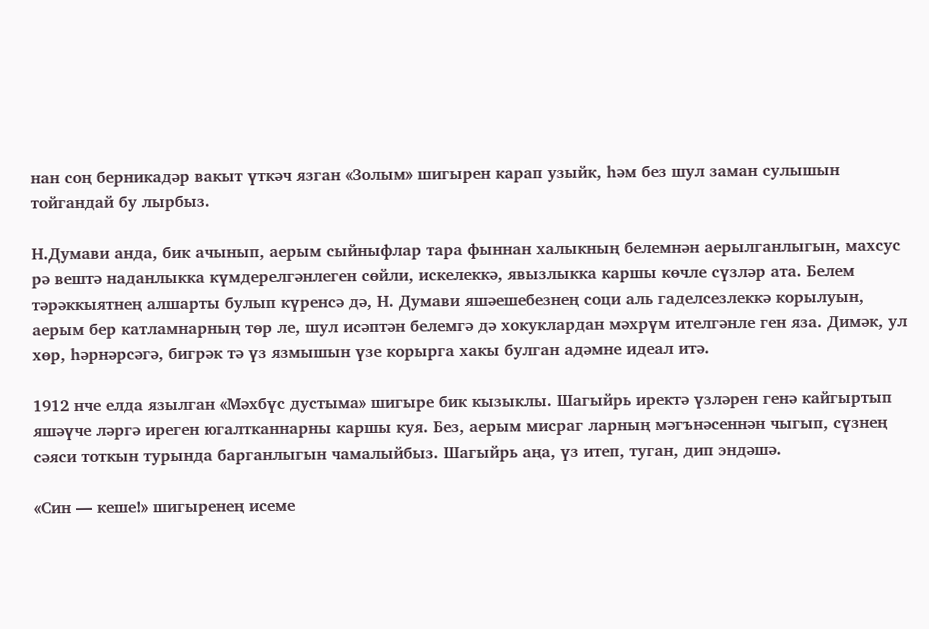нан соң берникадәр вакыт үткәч язган «Золым» шигырен карап узыйк, һәм без шул заман сулышын тойгандай бу лырбыз.

Н.Думави анда, бик ачынып, аерым сыйныфлар тара фыннан халыкның белемнән аерылганлыгын, махсус рә вештә наданлыкка күмдерелгәнлеген сөйли, искелеккә, явызлыкка каршы көчле сүзләр ата. Белем тәрәккыятнең алшарты булып күренсә дә, Н. Думави яшәешебезнең соци аль гаделсезлеккә корылуын, аерым бер катламнарның төр ле, шул исәптән белемгә дә хокуклардан мәхрүм ителгәнле ген яза. Димәк, ул хөр, һәрнәрсәгә, бигрәк тә үз язмышын үзе корырга хакы булган адәмне идеал итә.

1912 нче елда язылган «Мәхбүс дустыма» шигыре бик кызыклы. Шагыйрь иректә үзләрен генә кайгыртып яшәүче ләргә иреген югалтканнарны каршы куя. Без, аерым мисраг ларның мәгънәсеннән чыгып, сүзнең сәяси тоткын турында барганлыгын чамалыйбыз. Шагыйрь аңа, үз итеп, туган, дип эндәшә.

«Син — кеше!» шигыренең исеме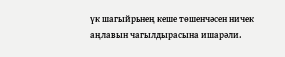үк шагыйрьнең кеше төшенчәсен ничек аңлавын чагылдырасына ишарәли.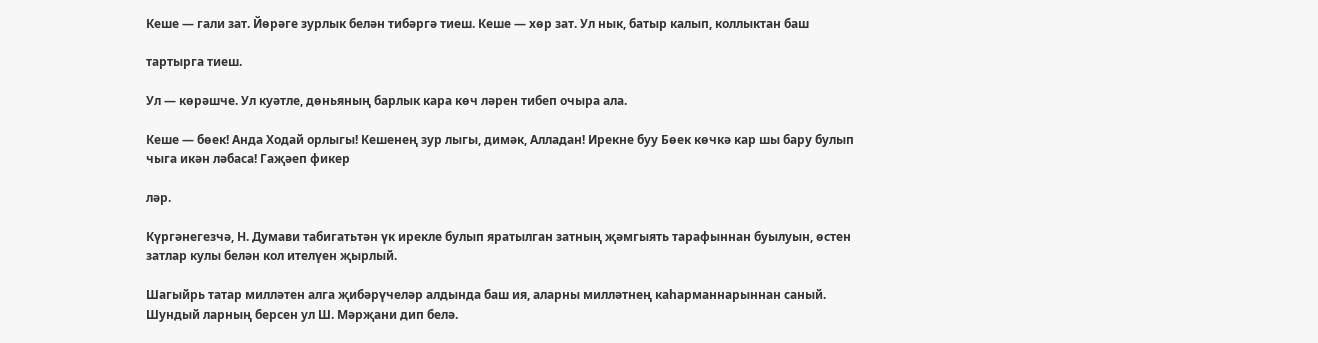Кеше — гали зат. Йөрәге зурлык белән тибәргә тиеш. Кеше — хөр зат. Ул нык, батыр калып, коллыктан баш

тартырга тиеш.

Ул — көрәшче. Ул куәтле, дөньяның барлык кара көч ләрен тибеп очыра ала.

Кеше — бөек! Анда Ходай орлыгы! Кешенең зур лыгы, димәк, Алладан! Ирекне буу Бөек көчкә кар шы бару булып чыга икән ләбаса! Гаҗәеп фикер

ләр.

Күргәнегезчә, Н. Думави табигатьтән үк ирекле булып яратылган затның җәмгыять тарафыннан буылуын, өстен затлар кулы белән кол ителүен җырлый.

Шагыйрь татар милләтен алга җибәрүчеләр алдында баш ия, аларны милләтнең каһарманнарыннан саный. Шундый ларның берсен ул Ш. Мәрҗани дип белә.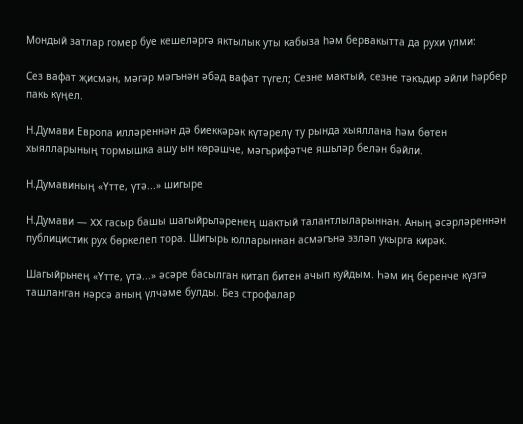Мондый затлар гомер буе кешеләргә яктылык уты кабыза һәм бервакытта да рухи үлми:

Сез вафат җисмән, мәгәр мәгънән әбәд вафат түгел; Сезне мактый, сезне тәкъдир әйли һәрбер пакь күңел.

Н.Думави Европа илләреннән дә биеккәрәк күтәрелү ту рында хыяллана һәм бөтен хыялларының тормышка ашу ын көрәшче, мәгърифәтче яшьләр белән бәйли.

Н.Думавиның «Үтте, үтә...» шигыре

Н.Думави — XX гасыр башы шагыйрьләренең шактый талантлыларыннан. Аның әсәрләреннән публицистик рух бөркелеп тора. Шигырь юлларыннан асмәгънә эзләп укырга кирәк.

Шагыйрьнең «Үтте, үтә...» әсәре басылган китап битен ачып куйдым. Һәм иң беренче күзгә ташланган нәрсә аның үлчәме булды. Без строфалар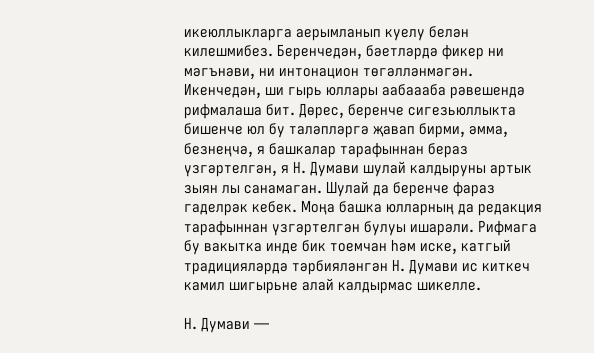икеюллыкларга аерымланып куелу белән килешмибез. Беренчедән, бәетләрдә фикер ни мәгънәви, ни интонацион төгәлләнмәгән. Икенчедән, ши гырь юллары аабаааба рәвешендә рифмалаша бит. Дөрес, беренче сигезьюллыкта бишенче юл бу таләпләргә җавап бирми, әмма, безнеңчә, я башкалар тарафыннан бераз үзгәртелгән, я Н. Думави шулай калдыруны артык зыян лы санамаган. Шулай да беренче фараз гаделрәк кебек. Моңа башка юлларның да редакция тарафыннан үзгәртелгән булуы ишарәли. Рифмага бу вакытка инде бик тоемчан һәм иске, катгый традицияләрдә тәрбияләнгән Н. Думави ис киткеч камил шигырьне алай калдырмас шикелле.

Н. Думави —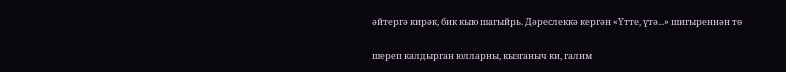әйтергә кирәк, бик кыю шагыйрь. Дәреслеккә кергән «Үтте, үтә...» шигыреннән тө

шереп калдырган юлларны, кызганыч ки, галим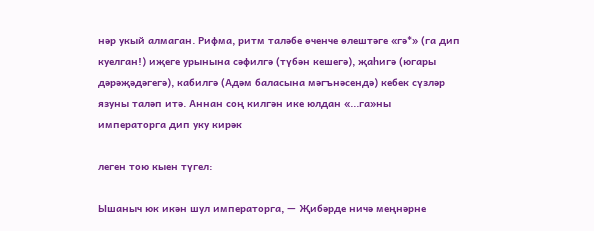нәр укый алмаган. Рифма, ритм таләбе өченче өлештәге «гә*» (га дип куелган!) иҗеге урынына сәфилгә (түбән кешегә), җаһигә (югары дәрәҗәдәгегә), кабилгә (Адәм баласына мәгънәсендә) кебек сүзләр язуны таләп итә. Аннан соң килгән ике юлдан «...га»ны императорга дип уку кирәк

леген тою кыен түгел:

Ышаныч юк икән шул императорга, — Җибәрде ничә меңнәрне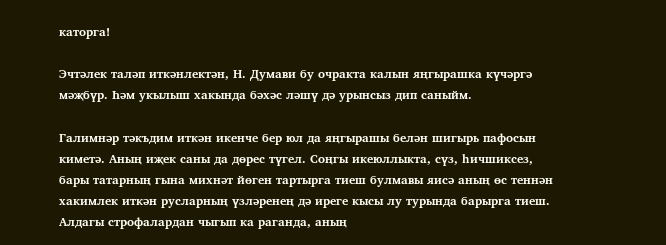каторга!

Эчтәлек таләп иткәнлектән, Н. Думави бу очракта калын яңгырашка күчәргә мәҗбүр. Һәм укылыш хакында бәхәс ләшү дә урынсыз дип саныйм.

Галимнәр тәкъдим иткән икенче бер юл да яңгырашы белән шигырь пафосын киметә. Аның иҗек саны да дөрес түгел. Соңгы икеюллыкта, сүз, һичшиксез, бары татарның гына михнәт йөген тартырга тиеш булмавы яисә аның өс теннән хакимлек иткән русларның үзләренең дә иреге кысы лу турында барырга тиеш. Алдагы строфалардан чыгып ка раганда, аның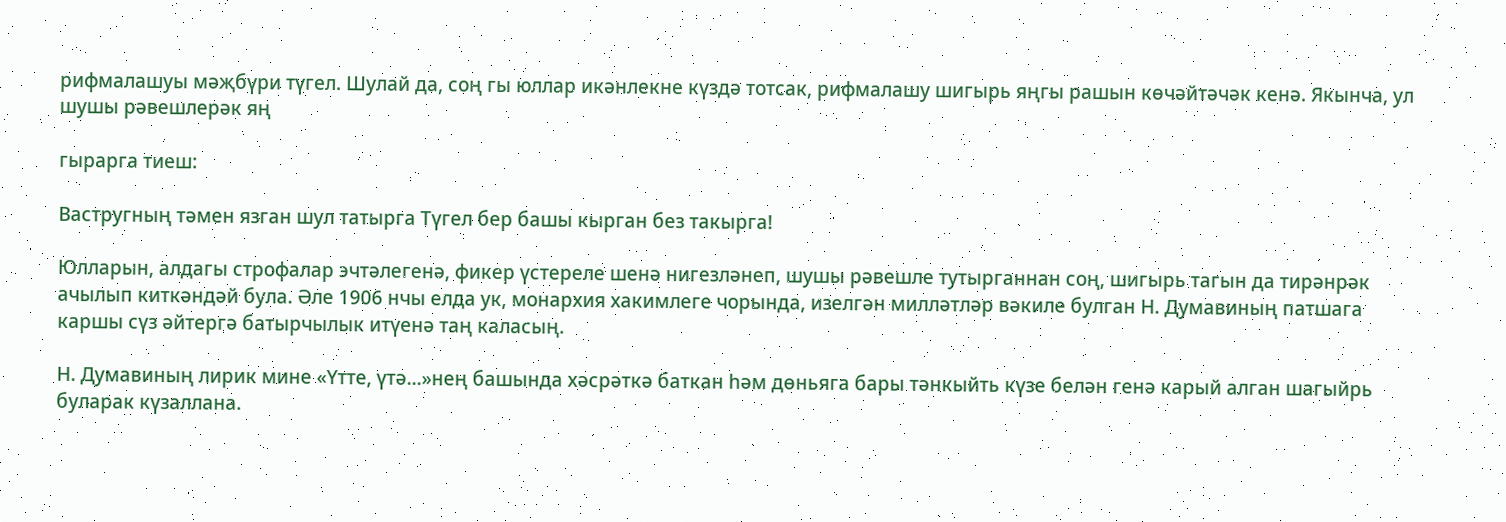рифмалашуы мәҗбүри түгел. Шулай да, соң гы юллар икәнлекне күздә тотсак, рифмалашу шигырь яңгы рашын көчәйтәчәк кенә. Якынча, ул шушы рәвешлерәк яң

гырарга тиеш:

Вастругның тәмен язган шул татырга Түгел бер башы кырган без такырга!

Юлларын, алдагы строфалар эчтәлегенә, фикер үстереле шенә нигезләнеп, шушы рәвешле тутырганнан соң, шигырь тагын да тирәнрәк ачылып киткәндәй була. Әле 1906 нчы елда ук, монархия хакимлеге чорында, изелгән милләтләр вәкиле булган Н. Думавиның патшага каршы сүз әйтергә батырчылык итүенә таң каласың.

Н. Думавиның лирик мине «Үтте, үтә...»нең башында хәсрәткә баткан һәм дөньяга бары тәнкыйть күзе белән генә карый алган шагыйрь буларак күзаллана.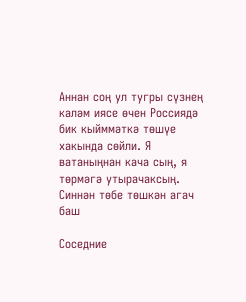Аннан соң ул тугры сүзнең каләм иясе өчен Россиядә бик кыйммәткә төшүе хакында сөйли. Я ватаныңнан кача сың, я төрмәгә утырачаксың. Синнән төбе төшкән агач баш

Соседние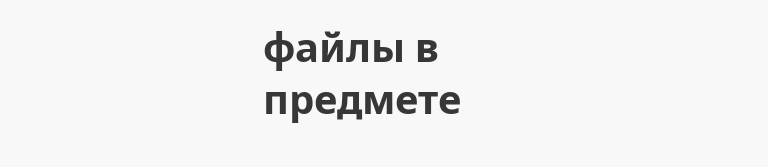файлы в предмете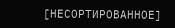[НЕСОРТИРОВАННОЕ]